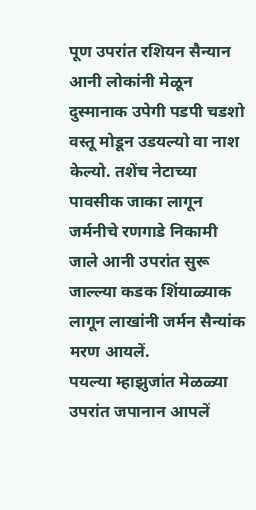पूण उपरांत रशियन सैन्यान आनी लोकांनी मेळून दुस्मानाक उपेगी पडपी चडशो वस्तू मोडून उडयल्यो वा नाश केल्यो. तशेंच नेटाच्या पावसीक जाका लागून जर्मनीचे रणगाडे निकामी जाले आनी उपरांत सुरू जाल्ल्या कडक शिंयाळ्याक लागून लाखांनी जर्मन सैन्यांक मरण आयलें.
पयल्या म्हाझुजांत मेळळ्या उपरांत जपानान आपलें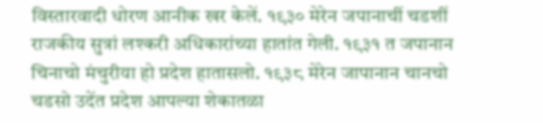विस्तारवादी धोरण आनीक खर केलें. १९३० मेरेन जपानाचीं चडशीं राजकीय सुत्रां लश्करी अधिकारांच्या हातांत गेली. १९३१ त जपानान चिनाचो मंचुरीया हो प्रदेश हातासलो. १९३८ मेरेन जापानान चानचो चडसो उदेंत प्रदेश आपल्या शेकातळा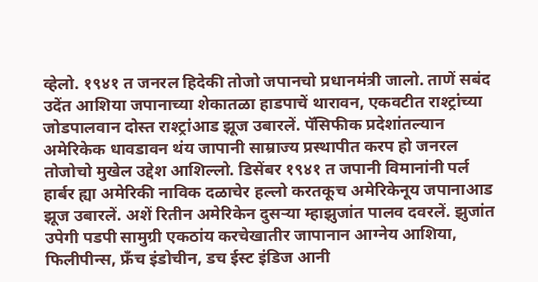व्हेलो. १९४१ त जनरल हिदेकी तोजो जपानचो प्रधानमंत्री जालो. ताणें सबंद उदेंत आशिया जपानाच्या शेकातळा हाडपाचें थारावन, एकवटीत राश्ट्रांच्या जोडपालवान दोस्त राश्ट्रांआड झूज उबारलें. पॅसिफीक प्रदेशांतल्यान अमेरिकेक धावडावन थंय जापानी साम्राज्य प्रस्थापीत करप हो जनरल तोजोचो मुखेल उद्देश आशिल्लो. डिसेंबर १९४१ त जपानी विमानांनी पर्ल हार्बर ह्या अमेरिकी नाविक दळाचेर हल्लो करतकूच अमेरिकेनूय जपानाआड झूज उबारलें. अशें रितीन अमेरिकेन दुसऱ्या म्हाझुजांत पालव दवरलें. झुजांत उपेगी पडपी सामुग्री एकठांय करचेखातीर जापानान आग्नेय आशिया, फिलीपीन्स, फ्रँच इंडोचीन, डच ईस्ट इंडिज आनी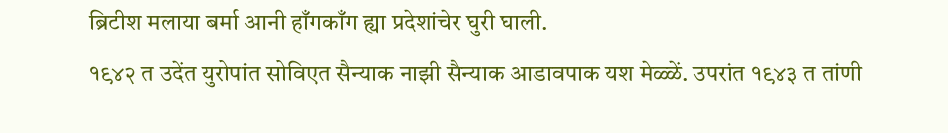ब्रिटीश मलाया बर्मा आनी हाँगकाँग ह्या प्रदेशांचेर घुरी घाली.
१९४२ त उदेंत युरोपांत सोविएत सैन्याक नाझी सैन्याक आडावपाक यश मेळ्ळें. उपरांत १९४३ त तांणी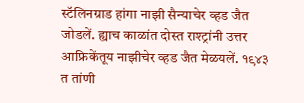स्टॅलिनग्राड हांगा नाझी सैन्याचेर व्हड जैत जोडलें. ह्याच काळांत दोस्त राश्ट्रांनी उत्तर आफ्रिकेंतूय नाझीचेर व्हड जैत मेळयलें. १९४३ त तांणी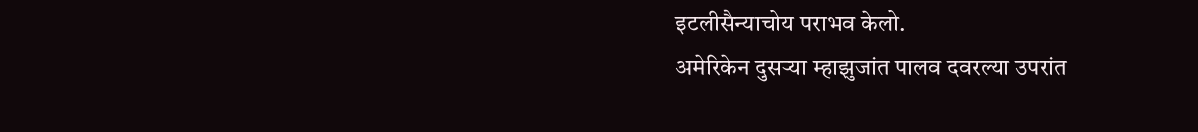इटलीसैन्याचोय पराभव केलो.
अमेरिकेन दुसऱ्या म्हाझुजांत पालव दवरल्या उपरांत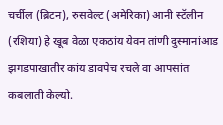चर्चील (ब्रिटन), रुसवेल्ट (अमेरिका) आनी स्टॅलीन (रशिया) हे खूब वेळा एकठांय येवन तांणी दुस्मानांआड झगडपाखातीर कांय डावपेच रचले वा आपसांत कबलाती केल्यो.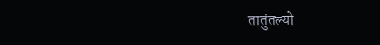तातुंतल्यो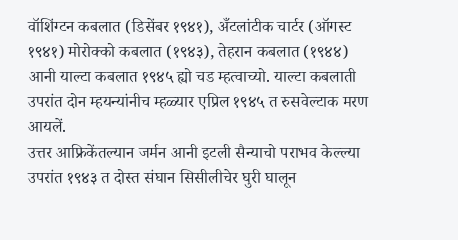वॉशिंग्टन कबलात (डिसेंबर १९४१), अँटलांटीक चार्टर (ऑगस्ट १९४१) मोरोक्को कबलात (१९४३), तेहरान कबलात (१९४४) आनी याल्टा कबलात १९४५ ह्यो चड म्हत्वाच्यो. याल्टा कबलाती उपरांत दोन म्हयन्यांनीच म्हळ्यार एप्रिल १९४५ त रुसवेल्टाक मरण आयलें.
उत्तर आफ्रिकेंतल्यान जर्मन आनी इटली सैन्याचो पराभव केल्ल्या उपरांत १९४३ त दोस्त संघान सिसीलीचेर घुरी घालून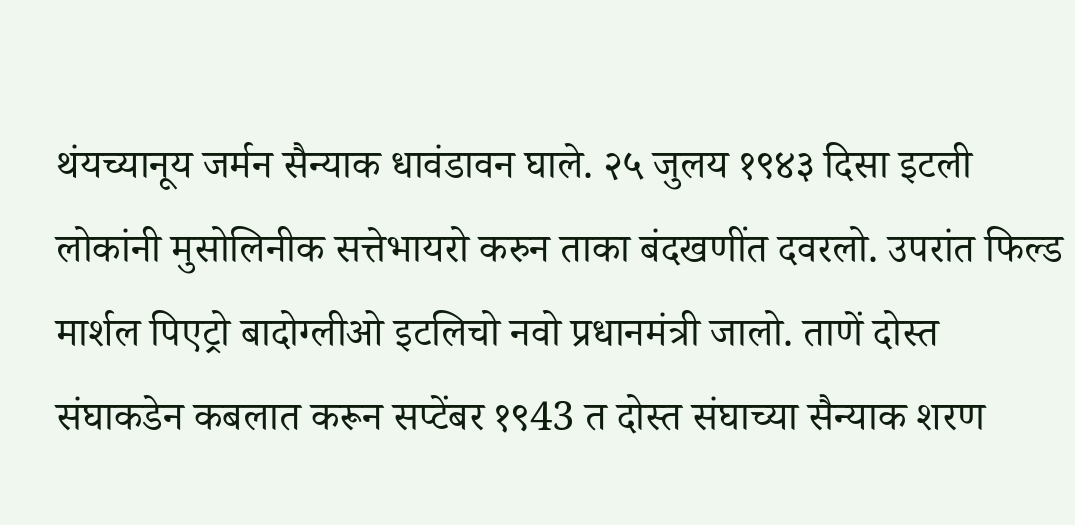थंयच्यानूय जर्मन सैन्याक धावंडावन घाले. २५ जुलय १९४३ दिसा इटली लोकांनी मुसोलिनीक सत्तेभायरो करुन ताका बंदखणींत दवरलो. उपरांत फिल्ड मार्शल पिएट्रो बादोग्लीओ इटलिचो नवो प्रधानमंत्री जालो. ताणें दोस्त संघाकडेन कबलात करून सप्टेंबर १९43 त दोस्त संघाच्या सैन्याक शरण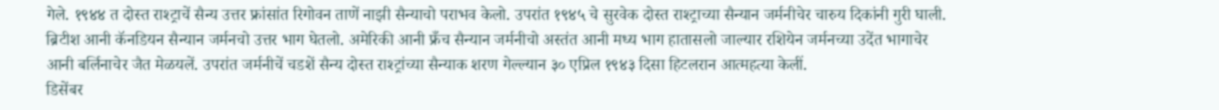गेले. १९४४ त दोस्त राश्ट्राचें सैन्य उत्तर फ्रांसांत रिगोवन ताणें नाझी सैन्याचो पराभव केलो. उपरांत १९४५ चे सुरवेक दोस्त राश्ट्राच्या सैन्यान जर्मनीचेर चारुय दिकांनी गुरी घाली. ब्रिटीश आनी कॅनडियन सैन्यान जर्मनचो उत्तर भाग घेतलो. अमेरिकी आनी फ्रँच सैन्यान जर्मनीचो अस्तंत आनी मध्य भाग हातासलो जाल्यार रशियेन जर्मनच्या उदेंत भागाचेर आनी बर्लिनाचेर जैत मेळयलें. उपरांत जर्मनीचें चडशें सैन्य दोस्त राश्ट्रांच्या सैन्याक शरण गेल्ल्यान ३० एप्रिल १९४३ दिसा हिटलरान आत्महत्या केलीं.
डिसेंबर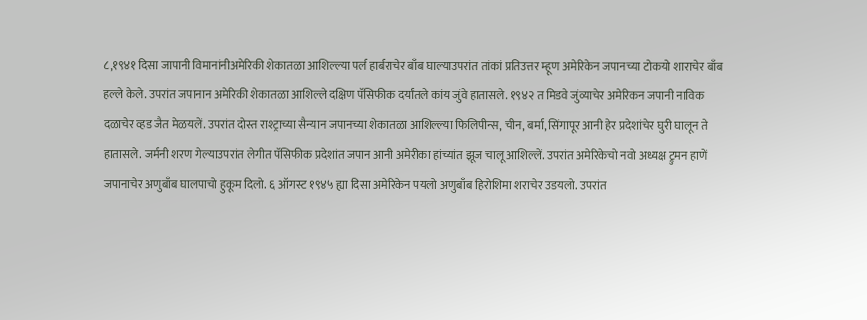८,१९४१ दिसा जापानी विमानांनीअमेरिकी शेकातळा आशिल्ल्या पर्ल हार्बराचेर बाँब घाल्याउपरांत तांकां प्रतिउत्तर म्हूण अमेरिकेन जपानच्या टोकयो शाराचेर बाँब हल्ले केले. उपरांत जपानान अमेरिकी शेकातळा आशिल्ले दक्षिण पॅसिफीक दर्यांतले कांय जुंवे हातासले. १९४२ त मिडवे जुंव्याचेर अमेरिकन जपानी नाविक दळाचेर व्हड जैत मेळयलें. उपरांत दोस्त राश्ट्राच्या सैन्यान जपानच्या शेकातळा आशिल्ल्या फिलिपीन्स, चीन, बर्मा, सिंगापूर आनी हेर प्रदेशांचेर घुरी घालून ते हातासले. जर्मनी शरण गेल्याउपरांत लेगीत पॅसिफीक प्रदेशांत जपान आनी अमेरीका हांच्यांत झूज चालू आशिल्लें. उपरांत अमेरिकेचो नवो अध्यक्ष ट्रुमन हाणें जपानाचेर अणुबाँब घालपाचो हुकूम दिलो. ६ ऑगस्ट १९४५ ह्या दिसा अमेरिकेन पयलो अणुबाँब हिरोशिमा शराचेर उडयलो. उपरांत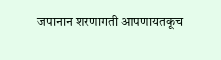जपानान शरणागती आपणायतकूच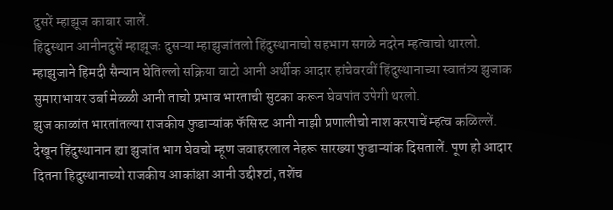दुसरें म्हाझूज काबार जालें.
हिदुस्थान आनीनदुसें म्हाझूजः दुसऱ्या म्हाझुजांतलो हिंदुस्थानाचो सहभाग सगळे नदरेन म्हत्वाचो थारलो. म्हाझुजाने हिमदी सैन्यान घेतिल्लो सक्रिया वाटो आनी अर्थीक आदार हांचेवरवीं हिंदुस्थानाच्या स्वातंत्र्य झुजाक सुमाराभायर उर्बा मेळ्ळी आनी ताचो प्रभाव भारताची सुटका करून घेवपांत उपेगी थरलो.
झुज काळांत भारतांतल्या राजकीय फुडाऱ्यांक फॅसिस्ट आनी नाझी प्रणालीचो नाश करपाचें म्हत्व कळिल्लें. देखून हिंदुस्थानान ह्या झुजांत भाग घेवचो म्हूण जवाहरलाल नेहरू सारख्या फुडाऱ्यांक दिसतालें. पूण हो आदार दितना हिदुस्थानाच्यो राजकीय आकांक्षा आनी उद्दीश्टां, तशेंच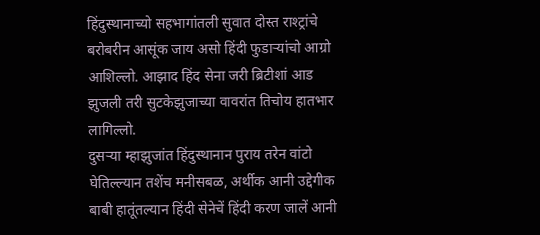हिंदुस्थानाच्यो सहभागांतली सुवात दोस्त राश्ट्रांचे बरोबरीन आसूंक जाय असो हिंदी फुडाऱ्यांचो आग्रो आशिल्लो. आझाद हिंद सेना जरी ब्रिटीशां आड झुजली तरी सुटकेझुजाच्या वावरांत तिचोय हातभार लागिल्लो.
दुसऱ्या म्हाझुजांत हिंदुस्थानान पुराय तरेन वांटो घेतिल्ल्यान तशेंच मनीसबळ, अर्थीक आनी उद्देगीक बाबी हातूंतल्यान हिंदी सेनेचें हिंदी करण जालें आनी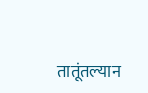तातूंतल्यान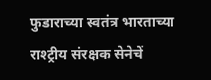फुडाराच्या स्वतंत्र भारताच्या राश्ट्रीय संरक्षक सेनेचें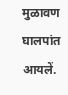मुळावण घालपांत आयलें.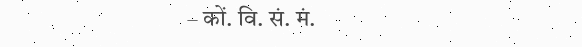– कों. वि. सं. मं.